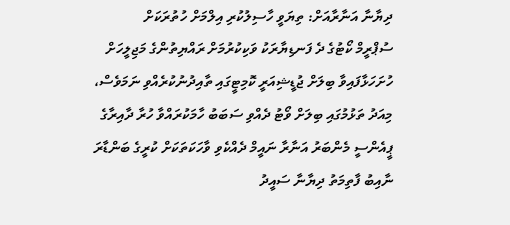ދިޔާނާ އަނާރާއަށް: ތިޔަވީ ހާސިލުކުރި އިލްމަށް ހުތުރަކަށް
ސުޕްރީމް ކޯޓުގެ ދެ ފަނޑިޔާރަކު ވަކިކުރުމަށް ރައްޔިތުންގެ މަޖިލީހަށް ހުށަހަޅާފައިވާ ބިލަށް ޖުޑީޝިއަރީ ކޮމިޓީގައި ތާއިދުނުކުރެއްވި ނަމަވެސް، މިއަދު ތަޅުމުގައި ބިލަށް ވޯޓު ދެއްވި ސަބަބު ހާމަކުރައްވާ ހުރާ ދާއިރާގެ ޕީއެންސީ މެންބަރު އަނާރާ ނައީމް ދެއްކެވި ވާހަކަތަކަށް ކުރީގެ ބަންޑާރަ ނާއިބު ފާތިމަތު ދިޔާނާ ސައީދު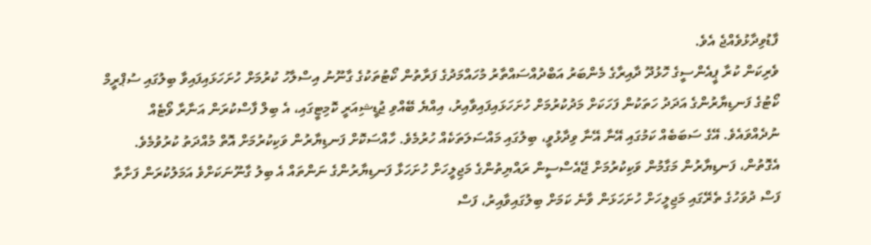ފާޑުވިދާޅުވެއްޖެ އެވެ.
ވެރިކަން ކުރާ ޕީއެންސީގެ ހޮޅުދޫ ދާއިރާގެ މެންބަރު އަބްދުއްސައްތާރު މުހައްމަދުގެ ފަރާތުން ކޯޓުތަކުގެ ގާނޫނު އިސްލާހު ކުރުމަށް ހުށަހަޅައިފައިވާ ބިލުގައި ސުޕްރީމް ކޯޓުގެ ފަނޑިޔާރުންގެ އަދަދު ހަތަކުން ފަހަކަށް މަދުކުރުމަށް ހުށަހަޅައިފައިވާއިރު، އިއްޔެ ބޭއްވި ޖުޑީޝިއަރީ ކޮމިޓީގައި، އެ ބިލް ފާސްކުރަން އަނާރާ ވޯޓެއް ނުދެއްވައެވެ. އޭގެ ސަބަބެއް ކަމުގައި އޭނާ އޭނާ ވިދާޅުވީ، ބިލުގައި މައްސަލަތަކެއް ހުރުމެވެ. ހާއްސަކޮށް ފަނޑިޔާރުން ވަކިކުރުމަށް އޮތް މުއްދަތު ކުރުވުމެވެ.
އެގޮތުން، ފަނޑިޔާރުން މަގާމުން ވަކިކުރުމަށް ޖޭއެސްސީން ރައްޔިތުންގެ މަޖިލީހަށް ހުށަހަޅާ ފަނޑިޔާރުންގެ ނަންތައް އެ ބިލު ގާނޫނަކަށްވެ އަމަލުކުރަން ފަށާތާ ފަސް ދުވަހުގެ ތެރޭގައި މަޖިލީހަށް ހުށަހަޅަން ވާނެ ކަމަށް ބިލުގައިވާއިރު، ފަސް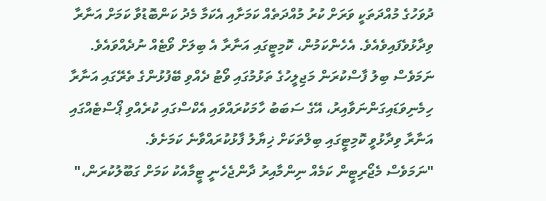ދުވަހުގެ މުއްދަތަކީ ވަރަށް ކުރު މުއްދަތެއް ކަމަށާއި އެކަމާ މެދު ކަންބޮޑުވާ ކަމަށް އަނާރާ ވިދާޅުވެފައިވެއެވެ. އެހެންކަމުން، ކޮމިޓީގައި އަނާރާ އެ ބިލަށް ވޯޓެއް ނުދެއްވައެވެ.
ނަމަވެސް ބިލު ފާސްކުރަން މަޖިލީހުގެ ތަޅުމުގައި ވޯޓު ދެއްވި ބޭފުޅުންގެ ތެރޭގައި އަނާރާ ހިމެނިވަޑައިގަންނަވާއިރު، އޭގެ ސަބަބު ހާމަކުރައްވައި އެކްސްގައި ކުރެއްވި ޕޯސްޓެއްގައި އަނާރާ ވިދާޅުވީ ކޮމިޓީގައި ބިލްތަކަށް ޚިޔާލު ފާޅުކުރައްވާނެ ކަމަށެވެ.
"ނަމަވެސް މެޖޯރިޓީން ކަމެއް ނިންމާއިރު ދާންޖެހެނީ ޓީމާއެކު ކަމަށް ގަބޫލުކުރަން،"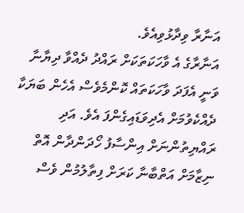އަނާރާ ވިދާޅުވިއެވެ.
އަނާރާގެ އެ ވާހަކަތަކަށް ރައްދު ދެއްވާ ދިޔާނާ ވަނީ އެފަދަ ވާހަކަތައް ކޮންމެވެސް އެހެން ބަޔަކާ ދެއްކެވުމަށް އެދިވަޑައިގެންފަ އެވެ. އަދި ރައްޔިތުންނަށް އިންސާފު ހޯދަންދާން އޮތް ނިޒާމަށް އަތްބާނާ ކަރަށް ފިތާލުމުން ވެސް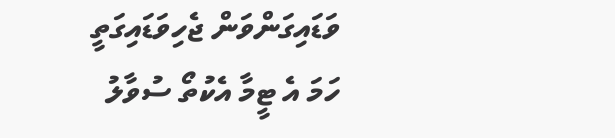ވަޑައިގަންވަން ޖެހިވަޑައިގަތީ ހަމަ އެ ޓީމާ އެކުތޯ ސުވާލު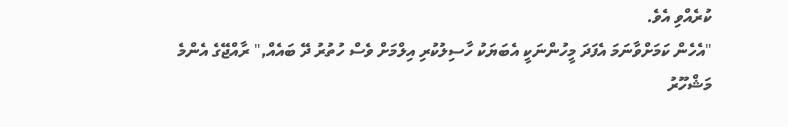ކުރެއްވި އެވެ.
"އެހެން ކަމަށްވާނަމަ އެފަދަ މީހުންނަކީ އެބަޔަކު ހާސިލުކުރި އިލްމަށް ވެސް ހުތުރު ދޭ ބައެއް," ރާއްޖޭގެ އެންމެ މަޝްހޫރު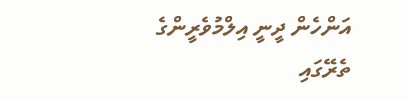އަންހެން ދީނީ އިލްމުވެރީންގެ ތެރޭގައި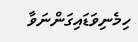ހިމެނިވަޑައިގަންނަވާ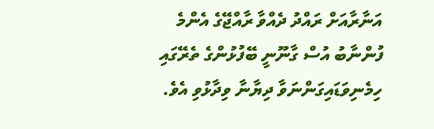އަނާރާއަށް ރައްދު ދެއްވާ ރާއްޖޭގެ އެންމެ ފުންނާބު އުސް ގާނޫނީ ބޭފުޅުންގެ ތެރޭގައި ހިމެނިވަޑައިގަންނަވާ ދިޔާނާ ވިދާޅުވި އެވެ.